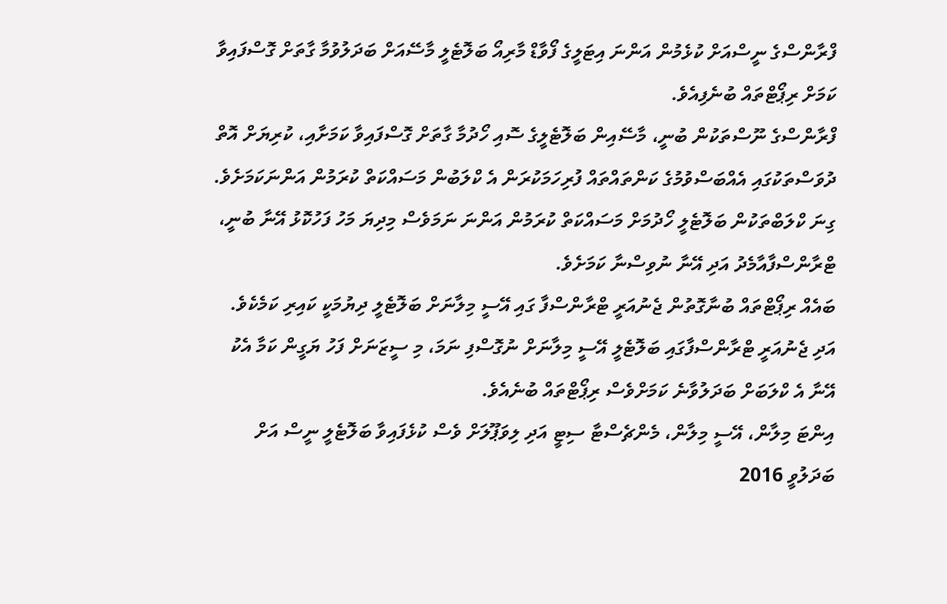ފްރާންސްގެ ނީސްއަށް ކުޅެމުން އަންނަ އިޓަލީގެ ފޯވާޑް މާރިއޯ ބަލޮޓެލީ މާސޭއަށް ބަދަލުވުމާ ގާތަށް ގޮސްފައިވާ ކަމަށް ރިޕޯޓްތައް ބުނެފިއެވެ.
ފްރާންސްގެ ނޫސްތަކުން ބުނީ، މާސޭއިން ބަލޮޓެލީގެ ސޮއި ހޯދުމާ ގާތަށް ގޮސްފައިވާ ކަމަށާއި، ކުރިޔަށް އޮތް ދުވަސްތަކުގައި އެއްބަސްވުމުގެ ކަންތައްތައް ފުރިހަމަކުރަން އެ ކްލަބުން މަސައްކަތް ކުރަމުން އަންނަކަމަށެވެ.
ގިނަ ކްލަބްތަކުން ބަލޮޓެލީ ހޯދުމަށް މަސައްކަތް ކުރަމުން އަންނަ ނަމަވެސް މިދިޔަ މަހު ފަހުކޮޅު އޭނާ ބުނީ، ޓްރާންސްފާއާމެދު އަދި އޭނާ ނުވިސްނާ ކަމަށެވެ.
ބައެއް ރިޕޯޓްތައް ބުނާގޮތުން ޖެނުއަރީ ޓްރާންސްފާ ގައި އޭސީ މިލާނަށް ބަލޮޓެލީ ދިޔުމަކީ ކައިރި ކަމެކެވެ. އަދި ޖެނުއަރީ ޓްރާންސްފާގައި ބަލޮޓެލީ އޭސީ މިލާނަށް ނުގޮސްފި ނަމަ، މި ސީޒަނަށް ފަހު ޔަގީން ކަމާ އެކު އޭނާ އެ ކްލަބަށް ބަދަލުވާނެ ކަމަށްވެސް ރިޕޯޓްތައް ބުނެއެވެ.
އިންޓަ މިލާން، އޭސީ މިލާން، މެންޗެސްޓާ ސިޓީ އަދި ލިވަޕޫލަށް ވެސް ކުޅެފައިވާ ބަލޮޓެލީ ނީސް އަށް ބަދަލުވީ 2016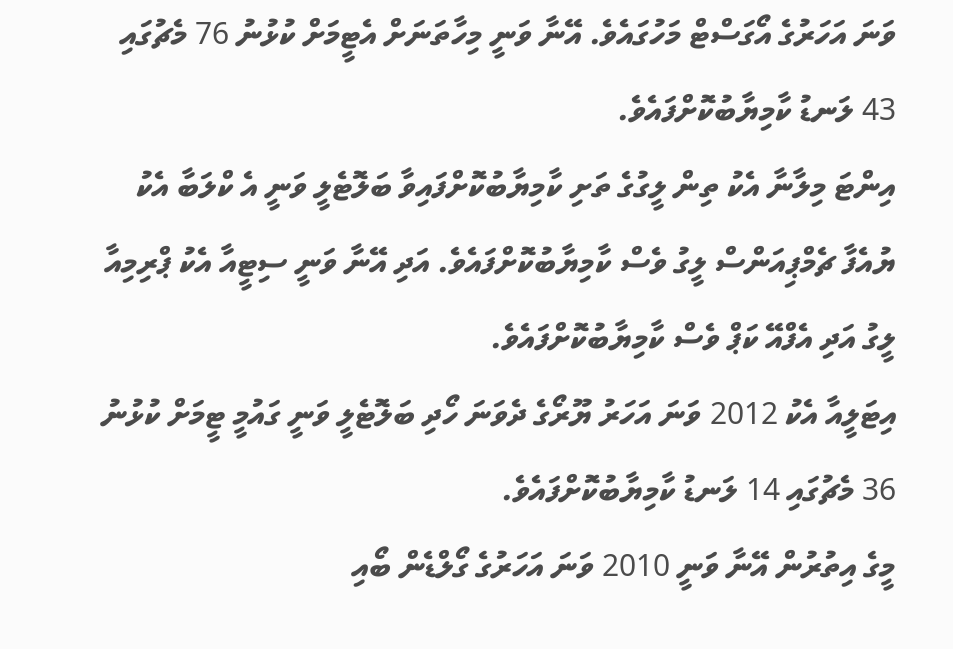ވަނަ އަހަރުގެ އޯގަސްޓް މަހުގައެވެ. އޭނާ ވަނީ މިހާތަނަށް އެޓީމަށް ކުޅުނު 76 މެޗުގައި 43 ލަނޑު ކާމިޔާބުކޮށްފައެވެ.
އިންޓަ މިލާނާ އެކު ތިން ލީގުގެ ތަށި ކާމިޔާބުކޮށްފައިވާ ބަލޮޓެލީ ވަނީ އެ ކްލަބާ އެކު ޔުއެފާ ޗެމްޕިއަންސް ލީގު ވެސް ކާމިޔާބުކޮށްފައެވެ. އަދި އޭނާ ވަނީ ސިޓީއާ އެކު ޕްރިމިއާ ލީގު އަދި އެފްއޭ ކަޕް ވެސް ކާމިޔާބުކޮށްފައެވެ.
އިޓަލީއާ އެކު 2012 ވަނަ އަހަރު ޔޫރޯގެ ދެވަނަ ހޯދި ބަލޮޓެލީ ވަނީ ގައުމީ ޓީމަށް ކުޅުނު 36 މެޗުގައި 14 ލަނޑު ކާމިޔާބުކޮށްފައެވެ.
މީގެ އިތުރުން އޭނާ ވަނީ 2010 ވަނަ އަހަރުގެ ގޯލްޑެން ބޯއި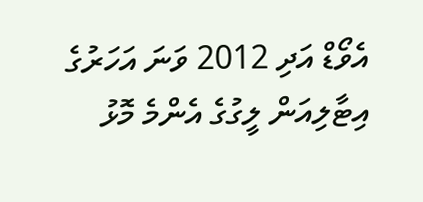އެވޯޑް އަދި 2012 ވަނަ އަހަރުގެ އިޓާލިއަން ލީގުގެ އެންމެ މޮޅު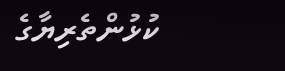ކުޅުންތެރިޔާގެ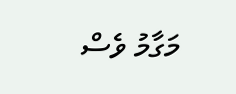މަގާމު ވެސް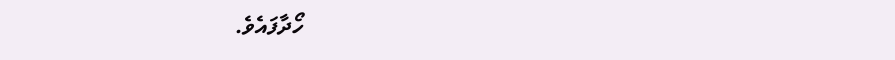ހޯދާފައެވެ.